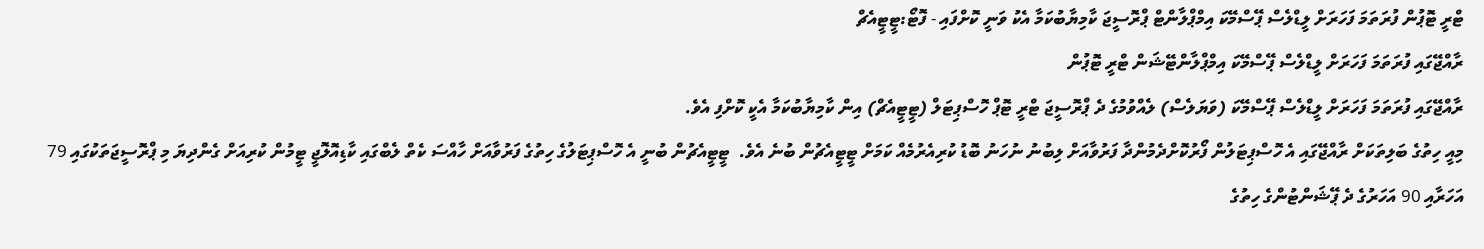ޓްރީ ޓޮޕުން ފުރަތަމަ ފަހަރަށް ލީޑްލެސް ޕޭސްމޭކަ އިމްޕްލާންޓް ޕްރޮސީޖަ ކާމިޔާބުކަމާ އެކު ވަނީ ކޮށްފައި - ފޮޓޯ:ޓީޓީއެޗް
ރާއްޖޭގައި ފުރަތަމަ ފަހަރަށް ލީޑްލެސް ޕޭސްމޭކަ އިމްޕްލާންޓޭޝަން ޓްރީ ޓޮޕުން
ރާއްޖޭގައި ފުރަތަމަ ފަހަރަށް ލީޑްލެސް ޕޭސްމޭކަ (ވަޔަލެސް) ލެއްވުމުގެ ދެ ޕްރޮސީޖަ ޓްރީ ޓޮޕް ހޮސްޕިޓަލް (ޓީޓީއެޗް) އިން ކާމިޔާބުކަމާ އެކީ ކޮށްފި އެވެ.
މިއީ ހިތުގެ ބަލިތަކަށް ރާއްޖޭގައި އެ ހޮސްޕިޓަލުން ފޯރުކޮށްދެމުންދާ ފަރުވާއަށް ލިބުނު ނުހަނު ބޮޑު ކުރިއެރުމެއް ކަމަށް ޓީޓީއެޗުން ބުނެ އެވެ.  ޓީޓީއެޗުން ބުނީ އެ ހޮސްޕިޓަލުގެ ހިތުގެ ފަރުވާއަށް ހާއްސަ ކެތް ލެބްގައި ކާޑިއޮލޮޖީ ޓީމުން ކުރިއަށް ގެންދިޔަ މި ޕްރޮސީޖަތަކުގައި 79 އަހަރާއި 90 އަހަރުގެ ދެ ޕޭޝަންޓުންގެ ހިތުގެ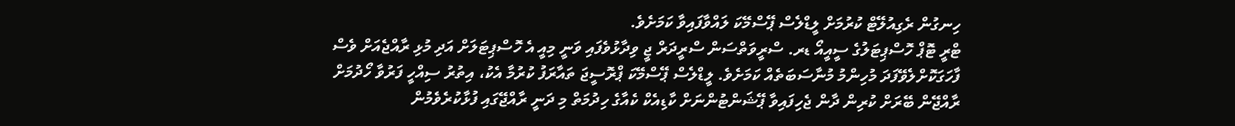ހިނގުން ރެގިއުލޭޓް ކުރުމަށް ލީޑްލެސް ޕޭސްމޭކަ ލައްވާފައިވާ ކަމަށެވެ.
ޓްރީ ޓޮޕް ހޮސްޕިޓަލުގެ ސީއީއޯ ޑރ. ސްރީވަތްސަން ސްރީދަރް ޖީ ވިދާޅުވެފައި ވަނީ މިއީ އެ ހޮސްޕިޓަލަށް އަދި މުޅި ރާއްޖެއަށް ވެސް ފާހަގަކޮށްލެވޭފަދަ މުހިންމު މުނާސަބަތެއް ކަމަށެވެ. ލީޑްލެސް ޕޭސްމޭކަ ޕްރޮސީޖަ ތައާރަފު ކުރުމާ އެކު، އިތުރު ސިއްހީ ފަރުވާ ހޯދުމަށް ރާއްޖޭން ބޭރަށް ކުރިން ދާން ޖެހިފައިވާ ޕޭޝަންޓުންނަށް ކާޑިއެކް ކެއާގެ ހިދުމަތް މި ދަނީ ރާއްޖޭގައި ފުޅާކުރެވެމުން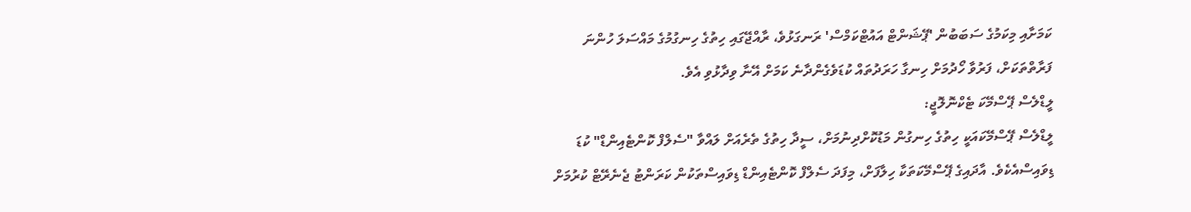ކަމަށާއި މިކަމުގެ ސަބަބުން 'ޕޭޝަންޓް އައުޓްކަމްސް' ރަނގަޅުވެ، ރާއްޖޭގައި ހިތުގެ ހިނގުމުގެ މައްސަލަ ހުންނަ ފަރާތްތަކަށް، ފަރުވާ ހޯދުމަށް ހިނގާ ހަރަދުތައް ކުޑަވެގެންދާނެ ކަމަށް އޭނާ ވިދާޅުވި އެވެ.
ލީޑްލެސް ޕޭސްމޭކަ ޓެކްނޮލޮޖީ:
ލީޑްލެސް ޕޭސްމޭކައަކީ ހިތުގެ ހިނގުން މަޑުކޮށްދިނުމަށް، ސީދާ ހިތުގެ ތެރެއަށް ލައްވާ "ސެލްފް ކޮންޓެއިންޑް" ކުޑަ ޑިވައިސްއެކެވެ. އާދައިގެ ޕޭސްމޭކަތަކާ ހިލާފަށް، މިފަދަ ސެލްފް ކޮންޓެއިންޑް ޑިވައިސްތަކުން ކަރަންޓު ޖެނެރޭޓް ކުރުމަށް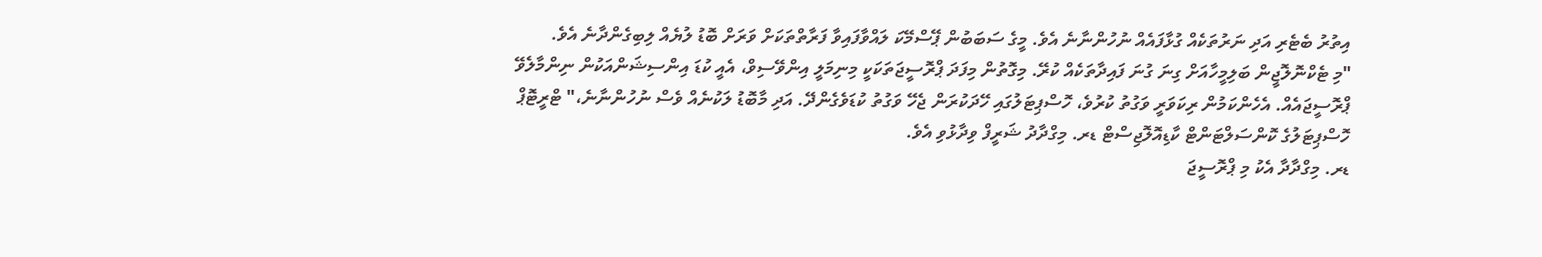އިތުރު ބެޓެރި އަދި ނަރުތަކެއް ގުޅާފައެއް ނުހުންނާނެ އެވެ. މީގެ ސަބަބުން ޕޭސްމޭކަ ލައްވާފައިވާ ފަރާތްތަކަށް ވަރަށް ބޮޑު ލުޔެއް ލިބިގެންދާނެ އެވެ.
"މި ޓެކްނޮލޮޖީން ބަލިމީހާއަށް ގިނަ ގުނަ ފައިދާތަކެއް ކުރޭ. މިގޮތުން މިފަދަ ޕްރޮސީޖަތަކަކީ މިނިމަލީ އިންވޭސިވް، އެއީ ކުޑަ އިންސިޝަންއަކުން ނިންމާލެވޭ ޕްރޮސީޖައެއް. އެހެންކަމުން ރިކަވަރީ ވަގުތު ކުރުވެ، ހޮސްޕިޓަލުގައި ހޭދަކުރަން ޖެހޭ ވަގުތު ކުޑަވެގެންދޭ. އަދި މާބޮޑު ލަކުނެއް ވެސް ނުހުންނާނެ،" ޓްރީޓޮޕް ހޮސްޕިޓަލުގެ ކޮންސަލްޓަންޓް ކާޑިއޮލޮޖިސްޓް ޑރ. މިގްދާދު ޝަރީފް ވިދާޅުވި އެވެ.
ޑރ. މިގްދާދާ އެކު މި ޕްރޮސީޖަ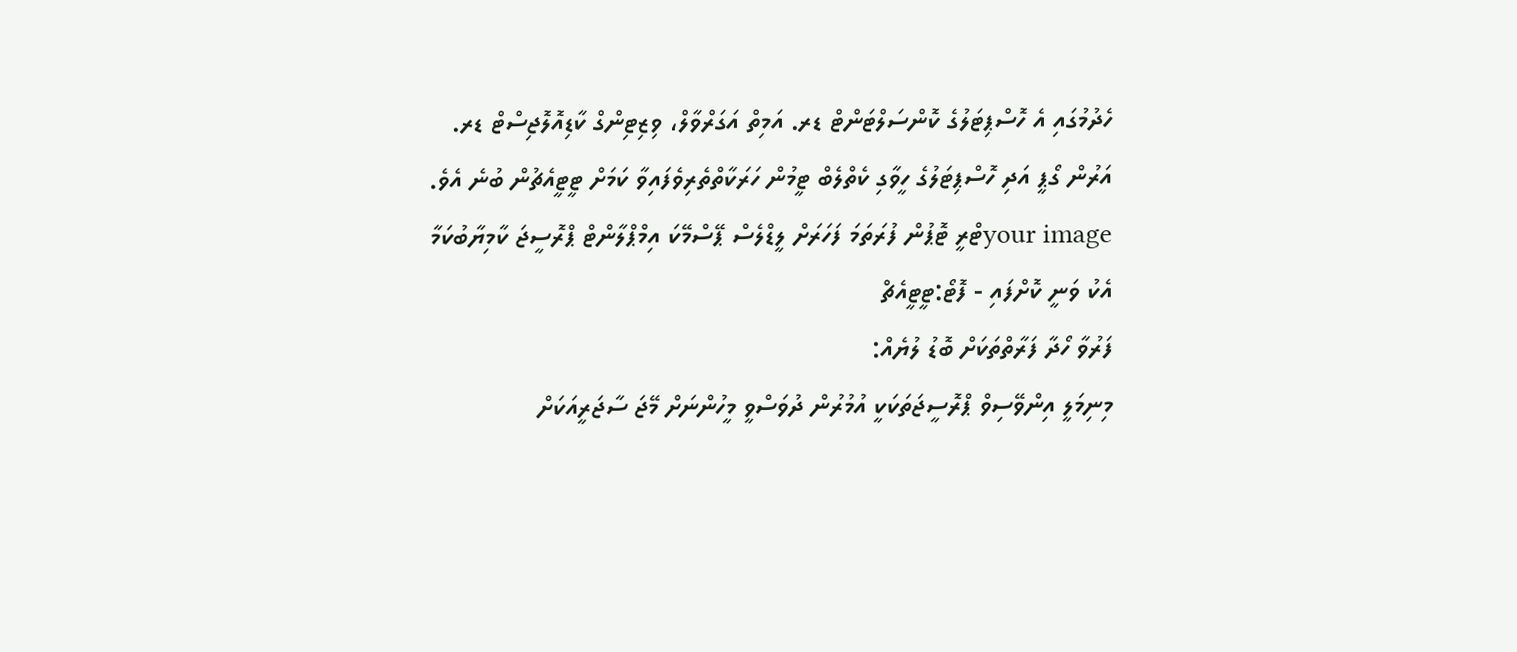ހެދުމުގައި އެ ހޮސްޕިޓަލުގެ ކޮންސަލްޓަންޓް ޑރ. އަމިތް އަގަރްވާލް، ވިޒިޓިންގް ކާޑިއޮލޮޖިސްޓް ޑރ. އަރުން ގޯޕީ އަދި ހޮސްޕިޓަލުގެ ހީވާގި ކެތްލެބް ޓީމުން ހަރަކާތްތެރިވެފައިވާ ކަމަށް ޓީޓީއެޗުން ބުނެ އެވެ.
your imageޓްރީ ޓޮޕުން ފުރަތަމަ ފަހަރަށް ލީޑްލެސް ޕޭސްމޭކަ އިމްޕްލާންޓް ޕްރޮސީޖަ ކާމިޔާބުކަމާ އެކު ވަނީ ކޮށްފައި - ފޮޓޯ:ޓީޓީއެޗް
ފަރުވާ ހޯދާ ފަރާތްތަކަށް ބޮޑު ލުޔެއް:
މިނިމަލީ އިންވޭސިވް ޕްރޮސީޖަތަކަކީ އުމުރުން ދުވަސްވީ މީހުންނަށް މޭޖަ ސާޖަރީއަކަށް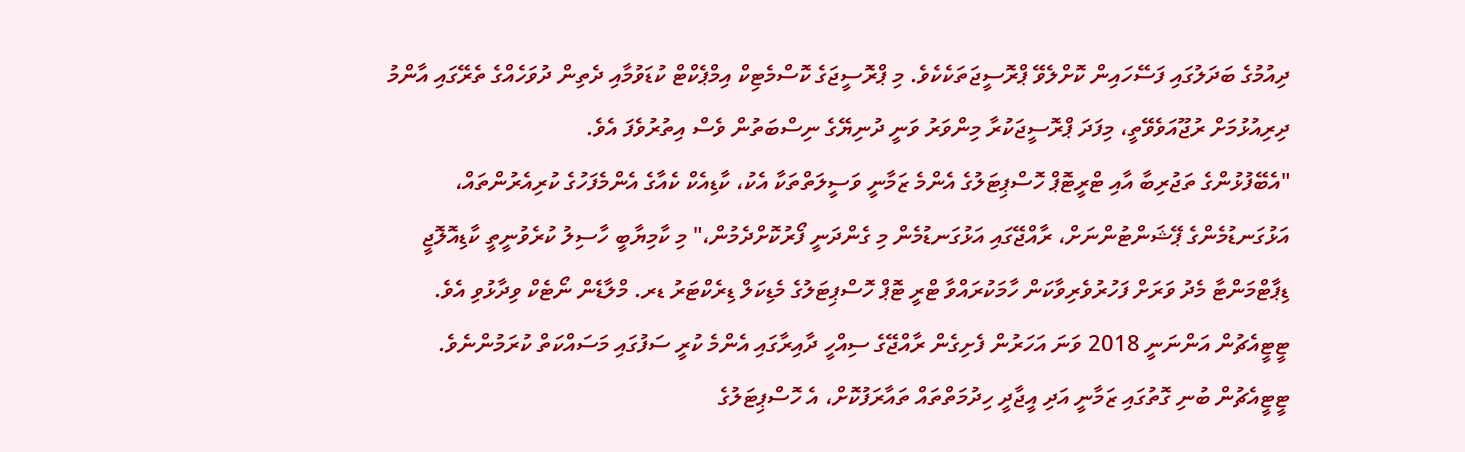ދިއުމުގެ ބަދަލުގައި ފަސޭހައިން ކޮށްލެވޭ ޕްރޮސީޖަތަކެކެވެ. މި ޕްރޮސީޖަގެ ކޮސްމެޓިކް އިމްޕެކްޓް ކުޑަވުމާއި ދެތިން ދުވަހެއްގެ ތެރޭގައި އާންމު ދިރިއުޅުމަށް ރުޖޫއަވެވޭތީ، މިފަދަ ޕްރޮސީޖަކުރާ މިންވަރު ވަނީ ދުނިޔޭގެ ނިސްބަތުން ވެސް އިތުރުވެފަ އެވެ.
"އެބޭފުޅުންގެ ތަޖުރިބާ އާއި ޓްރީޓޮޕް ހޮސްޕިޓަލުގެ އެންމެ ޒަމާނީ ވަސީލަތްތަކާ އެކު، ކާޑިއެކް ކެއާގެ އެންމެފަހުގެ ކުރިއެރުންތައް، އަޅުގަނޑުމެންގެ ޕޭޝަންޓުންނަށް، ރާއްޖޭގައި އަޅުގަނޑުމެން މި ގެންދަނީ ފޯރުކޮށްދެމުން،" މި ކާމިޔާބީ ހާސިލު ކުރެވުނީތީ ކާޑިއޮލޮޖީ ޑިޕާޓްމަންޓާ މެދު ވަރަށް ފަހުރުވެރިވާކަން ހާމަކުރައްވާ ޓްރީ ޓޮޕް ހޮސްޕިޓަލުގެ މެޑިކަލް ޑިރެކްޓަރު ޑރ. މްލާޑެން ނޯޓެކް ވިދާޅުވި އެވެ.
ޓީޓީއެޗުން އަންނަނީ 2018 ވަނަ އަހަރުން ފެށިގެން ރާއްޖޭގެ ސިއްހީ ދާއިރާގައި އެންމެ ކުރީ ސަފުގައި މަސައްކަތް ކުރަމުންނެވެ.
ޓީޓީއެޗުން ބުނި ގޮތުގައި ޒަމާނީ އަދި އީޖާދީ ހިދުމަތްތައް ތައާރަފުކޮށް، އެ ހޮސްޕިޓަލުގެ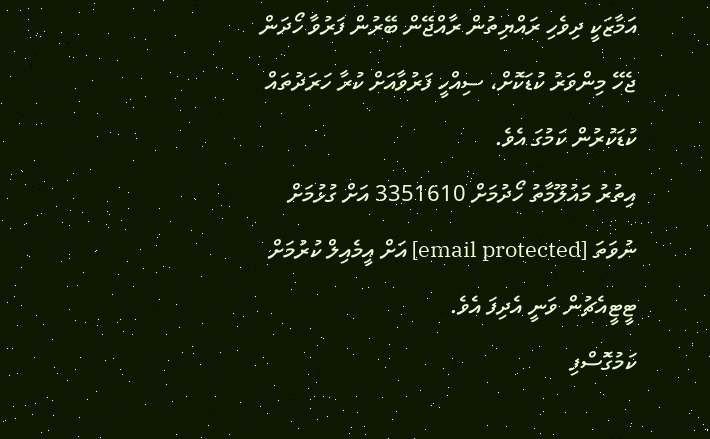އަމާޒަކީ ދިވެހި ރައްޔިތުން ރާއްޖޭން ބޭރުން ފަރުވާ ހޯދަން ޖެހޭ މިންވަރު ކުޑަކޮށް، ސިއްހީ ފަރުވާއަށް ކުރާ ހަރަދުތައް ކުޑަކުރުން ކަމުގަ އެވެ.
އިތުރު މައުލޫމާތު ހޯދުމަށް 3351610 އަށް ގުޅުމަށް ނުވަތަ [email protected] އަށް އީމެއިލް ކުރުމަށް ޓީޓީއެޗުން ވަނީ އެދިފަ އެވެ.
ކަމުގޮސްފި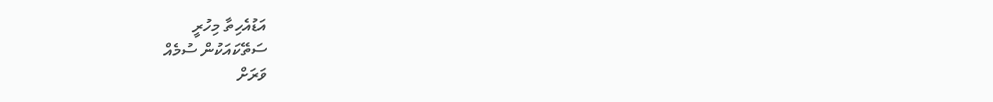އަޑުއެހިތާ މިހުރީ
ސަތޭކައަކުން ސުމެއް
ވަރަށް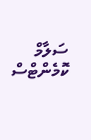ސަލާމް
ކޮމެންޓްސް